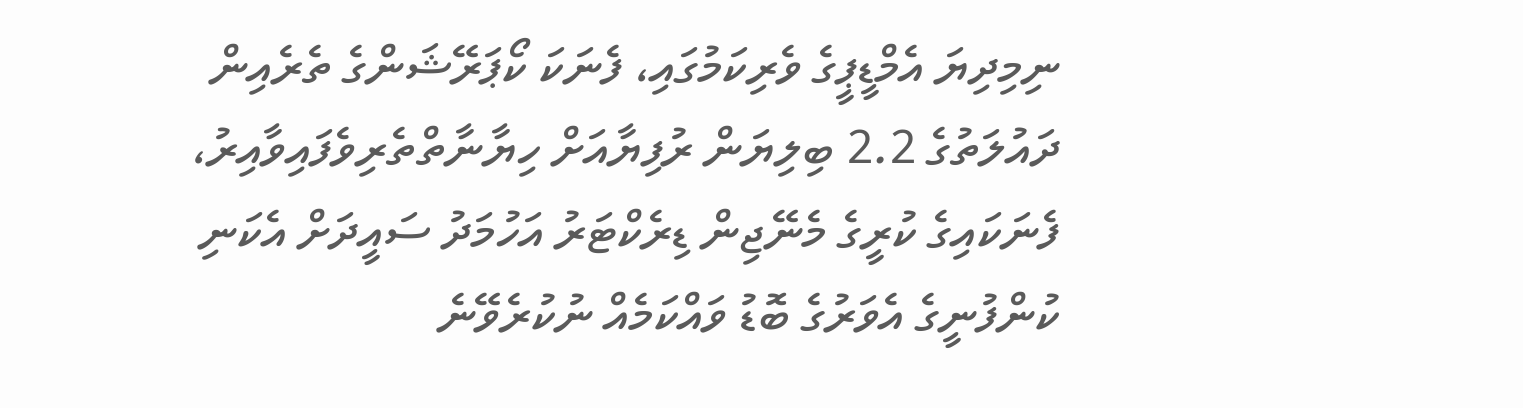ނިމިދިޔަ އެމްޑީޕީގެ ވެރިކަމުގައި، ފެނަކަ ކޯޕަރޭޝަންގެ ތެރެއިން ދައުލަތުގެ 2.2 ބިލިޔަން ރުފިޔާއަށް ހިޔާނާތްތެރިވެފައިވާއިރު، ފެނަކައިގެ ކުރީގެ މެނޭޖިން ޑިރެކްޓަރު އަހުމަދު ސައީދަށް އެކަނި ކުންފުނީގެ އެވަރުގެ ބޮޑު ވައްކަމެއް ނުކުރެވޭނެ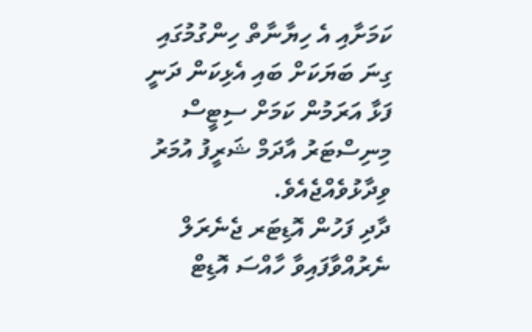ކަމަށާއި އެ ހިޔާނާތް ހިންގުމުގައި ގިނަ ބަޔަކަށް ބައި އެޅިކަން ދަނީ ފަޅާ އަރަމުން ކަމަށް ސިޓީސް މިނިސްޓަރު އާދަމް ޝަރީފު އުމަރު ވިދާޅުވެއްޖެއެވެ.
ދާދި ފަހުން އޮޑިޓަރ ޖެނެރަލް ނެރުއްވާފައިވާ ހާއްސަ އޮޑިޓް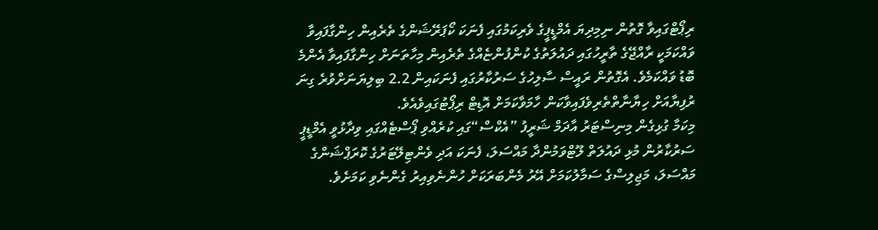ރިޕޯޓްގައިވާ ގޮތުން ނިމިދިޔަ އެމްޑީޕީގެ ވެރިކަމުގައި ފެނަކަ ކޯޕަރޭޝަންގެ ތެރެއިން ހިންގާފައިވާ ވައްކަމަކީ ރާއްޖޭގެ ތާރީހުގައި ދައުލަތުގެ ކުންފުންޏެއްގެ ތެރެއިން މިހާތަނަށް ހިންގާފައިވާ އެންމެ ބޮޑު ވައްކަމެވެ. އެގޮތުން ރައީސް ސާލިހުގެ ސަރުކާރުގައި ފެނަކައިން 2.2 ބިލިޔަނަށްވުރެ ގިނަ ރުފިޔާއަށް ހިޔާނާތްތެރިވެފައިވާކަން ހާމަވާކަމަށް އޮޑިޓް ރިޕޯޓުގައިވެއެވެ.
މިކަމާ ގުޅިގެން މިނިސްޓަރު އާދަމް ޝަރީފު ”އެކްސް“ގައި ކުރެއްވި ޕޯސްޓެއްގައި ވިދާޅުވީ އެމްޑީޕީ ސަރުކާރުން މުޅި ދައުލަތް ލޫޓްވަމުންދާ މައްސަލަ، ފެނަކަ އަދި ވެންޓިލޭޓަރުގެ ކޮރަޕްޝަންގެ މައްސަލަ، މަޖިލިސްގެ ސަމާލުކަމަށް އޭރު މެންބަރަކަށް ހުންނެވިއިރު ގެންނެވި ކަމަށެވެ.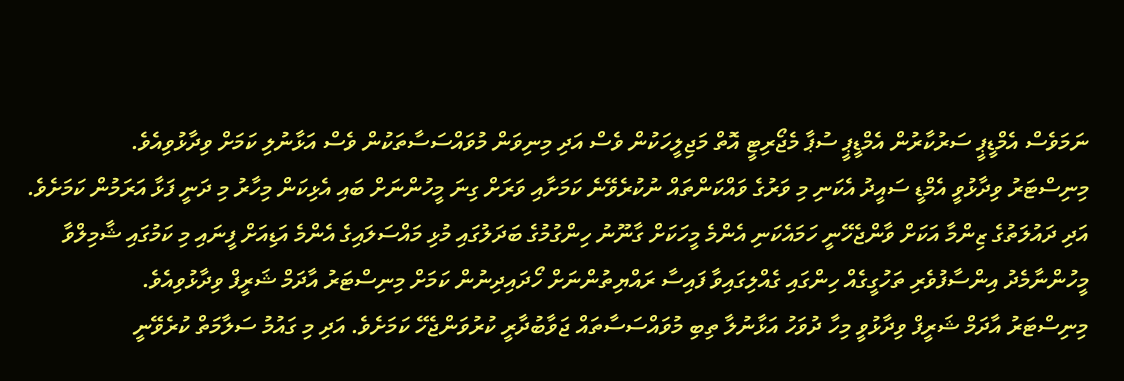ނަމަވެސް އެމްޑީޕީ ސަރުކާރުން އެމްޑީޕީ ސުޕާ މެޖޯރިޓީ އޮތް މަޖިލީހަކުން ވެސް އަދި މިނިވަން މުވައްސަސާތަކުން ވެސް އަޅާނުލި ކަމަށް ވިދާޅުވިއެވެ.
މިނިސްޓަރު ވިދާޅުވީ އެމްޑީ ސައީދު އެކަނި މި ވަރުގެ ވައްކަންތައް ނުކުރެވޭނެ ކަމަށާއި ވަރަށް ގިނަ މީހުންނަށް ބައި އެޅިކަން މިހާރު މި ދަނީ ފަޅާ އަރަމުން ކަމަށެވެ. އަދި ދައުލަތުގެ ޒިންމާ އަކަށް ވާންޖެހޭނީ ހަމައެކަނި އެންމެ މީހަކަށް ގާނޫނު ހިންގުމުގެ ބަދަލުގައި މުޅި މައްސަލައިގެ އެންމެ އަޑިއަށް ފީނައި މި ކަމުގައި ޝާމިލްވާ މީހުންނާމެދު އިންސާފުވެރި ތަހުގީގެއް ހިންގައި ގެއްލިގައިވާ ފައިސާ ރައްޔިތުންނަށް ހޯދައިދިނުން ކަމަށް މިނިސްޓަރު އާދަމް ޝަރީފް ވިދާޅުވިއެވެ.
މިނިސްޓަރު އާދަމް ޝަރީފް ވިދާޅުވީ މިހާ ދުވަހު އަޅާނުލާ ތިބި މުވައްސަސާތައް ޖަވާބުދާރީ ކުރުވަންޖެހޭ ކަމަށެވެ. އަދި މި ގައުމު ސަލާމަތް ކުރެވޭނީ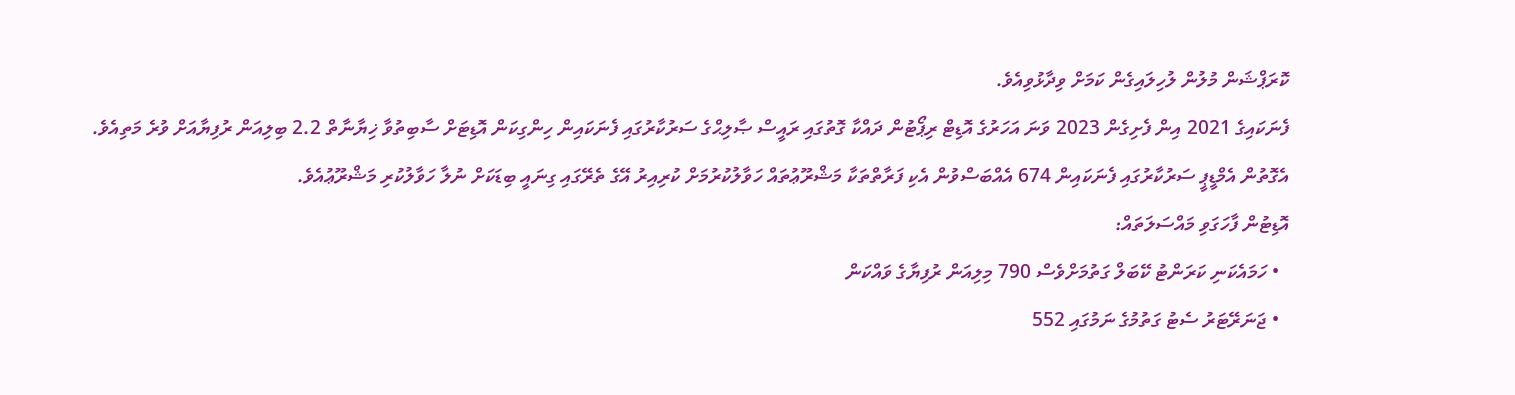ކޮރަޕްޝަން މުލުން ލުހިލައިގެން ކަމަށް ވިދާޅުވިއެވެ.
ފެނަކައިގެ 2021 އިން ފެށިގެން 2023 ވަނަ އަހަރުގެ އޮޑިޓް ރިޕޯޓުން ދައްކާ ގޮތުގައި ރައީސް ޞާލިޙްގެ ސަރުކާރުގައި ފެނަކައިން ހިންގިކަން އޮޑިޓަށް ސާބިތުވާ ޚިޔާނާތް 2.2 ބިލިއަން ރުފިޔާއަށް ވުރެ މަތިއެވެ.
އެގޮތުން އެމްޑީޕީ ސަރުކާރުގައި ފެނަކައިން 674 އެއްބަސްވުން އެކި ފަރާތްތަކާ މަޝްރޫޢުތައް ހަވާލުކުރުމަށް ކުރިއިރު އޭގެ ތެރޭގައި ގިނައީ ބިޑަކަށް ނުލާ ހަވާލުކުރި މަޝްރޫޢުއެވެ.
އޮޑިޓުން ފާހަގަވި މައްސަލަތައް:
  • ހަމައެކަނި ކަރަންޓު ކޭބަލް ގަތުމަށްވެސް 790 މިލިއަން ރުފިޔާގެ ވައްކަން
  • ޖަނަރޭޓަރު ސެޓު ގަތުމުގެ ނަމުގައި 552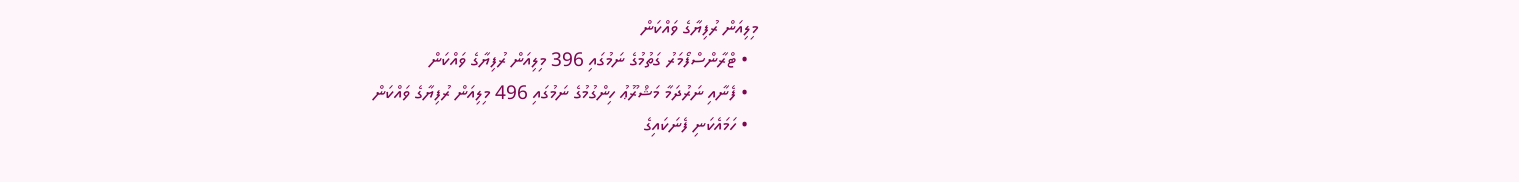މިލިއަން ރުފިޔާގެ ވައްކަން
  • ޓްރާންސްފޯމަރު ގަތުމުގެ ނަމުގައި 396 މިލިއަން ރުފިޔާގެ ވައްކަން
  • ފެނާއި ނަރުދަމާ މަޝްރޫޢު ހިންގުމުގެ ނަމުގައި 496 މިލިއަން ރުފިޔާގެ ވައްކަން
  • ހަމައެކަނި ފެނަކައިގެ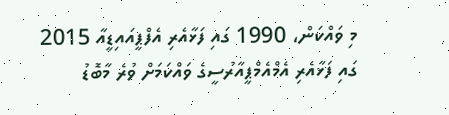މި ވައްކަން، 1990 ގައި ފަޅާއެރި އެފްޕީއައިޑީއާ 2015 ގައި ފަޅާއެރި އެމްއެމްޕީއާރުސީގެ ވައްކަމަށް ވުރެ މާބޮޑު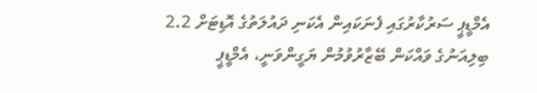އެމްޑީޕީ ސަރުކާރުގައި ފެނަކައިން އެކަނި ދައުލަތުގެ އޮޑިޓަށް 2.2 ބިލިއަނުގެ ވައްކަން ބޭޒާރުވުމުން ޔަގީންވަނީ، އެމްޑީޕީ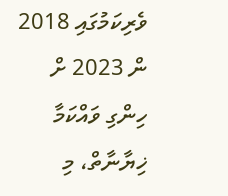ވެރިކަމުގައި 2018 ން 2023 ށް ހިންގި ވައްކަމާ ޚިޔާނާތް، މި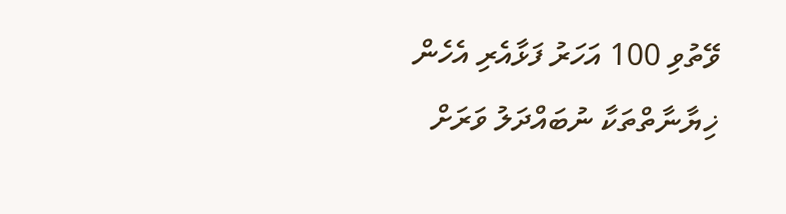ވޭތުވި 100 އަހަރު ފަޅާއެރި އެހެން ޚިޔާނާތްތަކާ ނުބައްދަލު ވަރަށް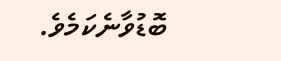ބޮޑުވާނެކަމެވެ.